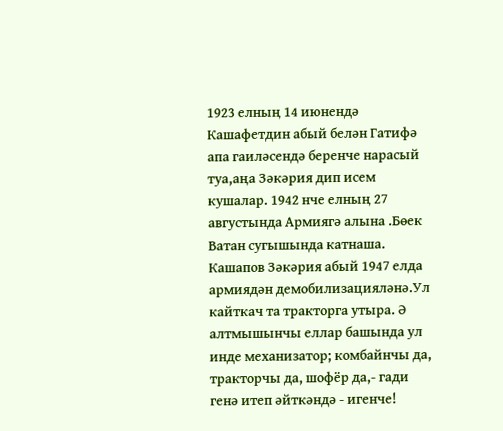1923 елның 14 июнендә Кашафетдин абый белән Гатифә апа гаиләсендә беренче нарасый туа,аңа Зәкәрия дип исем кушалар. 1942 нче елның 27 августында Армиягә алына .Бөек Ватан сугышында катнаша. Кашапов Зәкәрия абый 1947 елда армиядән демобилизацияләнә.Ул кайткач та тракторга утыра. Ә алтмышынчы еллар башында ул инде механизатор; комбайнчы да, тракторчы да, шофёр да,- гади генә итеп әйткәндә - игенче!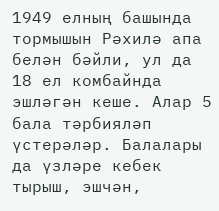1949 елның башында тормышын Рәхилә апа белән бәйли, ул да 18 ел комбайнда эшләгән кеше. Алар 5 бала тәрбияләп үстерәләр. Балалары да үзләре кебек тырыш, эшчән,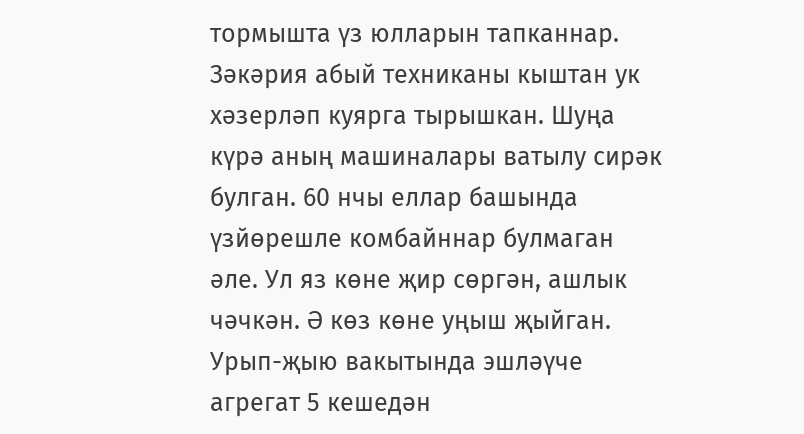тормышта үз юлларын тапканнар. Зәкәрия абый техниканы кыштан ук хәзерләп куярга тырышкан. Шуңа күрә аның машиналары ватылу сирәк булган. 60 нчы еллар башында үзйөрешле комбайннар булмаган әле. Ул яз көне җир сөргән, ашлык чәчкән. Ә көз көне уңыш җыйган. Урып-җыю вакытында эшләүче агрегат 5 кешедән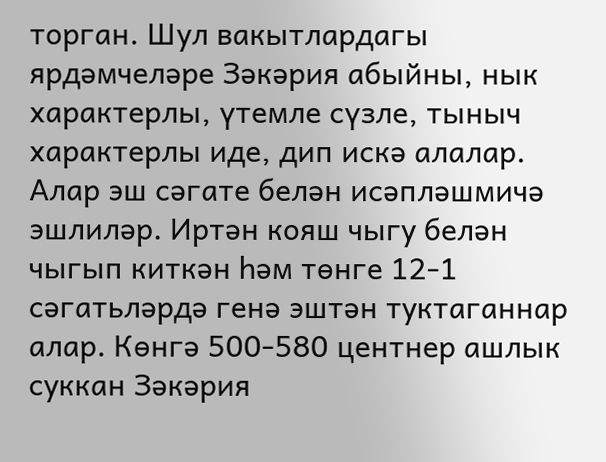торган. Шул вакытлардагы ярдәмчеләре Зәкәрия абыйны, нык характерлы, үтемле сүзле, тыныч характерлы иде, дип искә алалар. Алар эш сәгате белән исәпләшмичә эшлиләр. Иртән кояш чыгу белән чыгып киткән һәм төнге 12-1 сәгатьләрдә генә эштән туктаганнар алар. Көнгә 500-580 центнер ашлык суккан Зәкәрия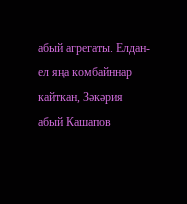абый агрегаты. Елдан-ел яңа комбайннар кайткан, Зәкәрия абый Кашапов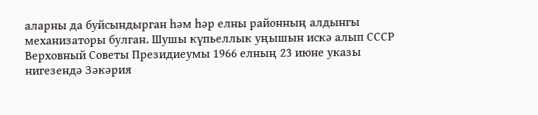аларны да буйсындырган һәм һәр елны районның алдынгы механизаторы булган. Шушы күпьеллык уңышын искә алып СССР Верховный Советы Президиеумы 1966 елның 23 июне указы нигезендә Зәкәрия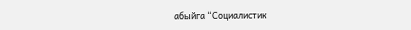абыйга “Социалистик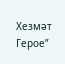Хезмәт Герое”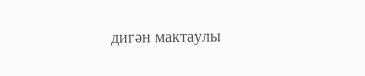дигән мактаулы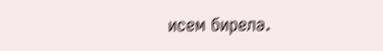исем бирелә.